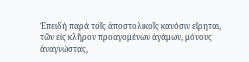Ἐπειδή παρά τοῖς ἀποστολικοῖς κανόσιν εἴρηται, τῶν εἰς κλῆρον προαγομένων ἀγάμων, μόνους ἀναγνώστας,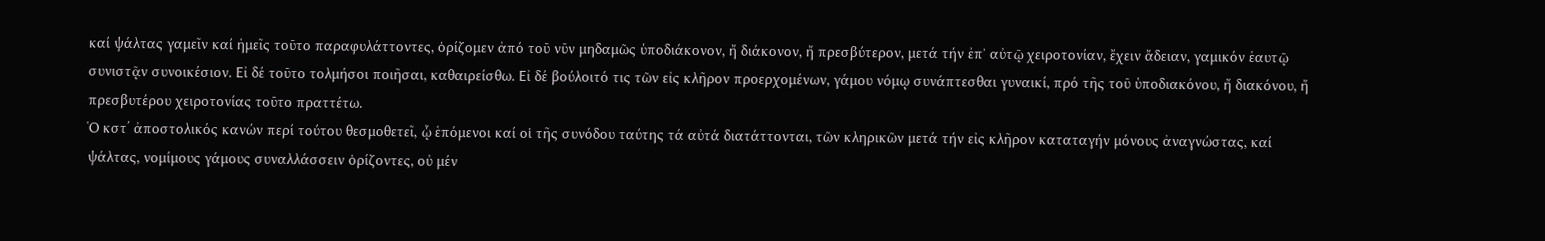καί ψάλτας γαμεῖν καί ἡμεῖς τοῦτο παραφυλάττοντες, ὁρίζομεν ἀπό τοῦ νῦν μηδαμῶς ὑποδιάκονον, ἤ διάκονον, ἤ πρεσβύτερον, μετά τήν ἐπ᾿ αὐτῷ χειροτονίαν, ἔχειν ἄδειαν, γαμικόν ἑαυτῷ συνιστᾷν συνοικέσιον. Εἰ δέ τοῦτο τολμήσοι ποιῆσαι, καθαιρείσθω. Εἰ δέ βούλοιτό τις τῶν εἰς κλῆρον προερχομένων, γάμου νόμῳ συνάπτεσθαι γυναικί, πρό τῆς τοῦ ὑποδιακόνου, ἤ διακόνου, ἤ πρεσβυτέρου χειροτονίας τοῦτο πραττέτω.
Ὁ κστ΄ ἀποστολικός κανών περί τούτου θεσμοθετεῖ, ᾧ ἑπόμενοι καί οἱ τῆς συνόδου ταύτης τά αὐτά διατάττονται, τῶν κληρικῶν μετά τήν εἰς κλῆρον καταταγήν μόνους ἀναγνώστας, καί ψάλτας, νομίμους γάμους συναλλάσσειν ὁρίζοντες, οὐ μέν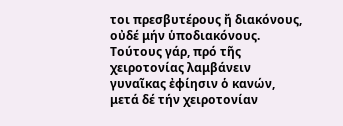τοι πρεσβυτέρους ἤ διακόνους, οὐδέ μήν ὑποδιακόνους. Τούτους γάρ, πρό τῆς χειροτονίας λαμβάνειν γυναῖκας ἐφίησιν ὁ κανών, μετά δέ τήν χειροτονίαν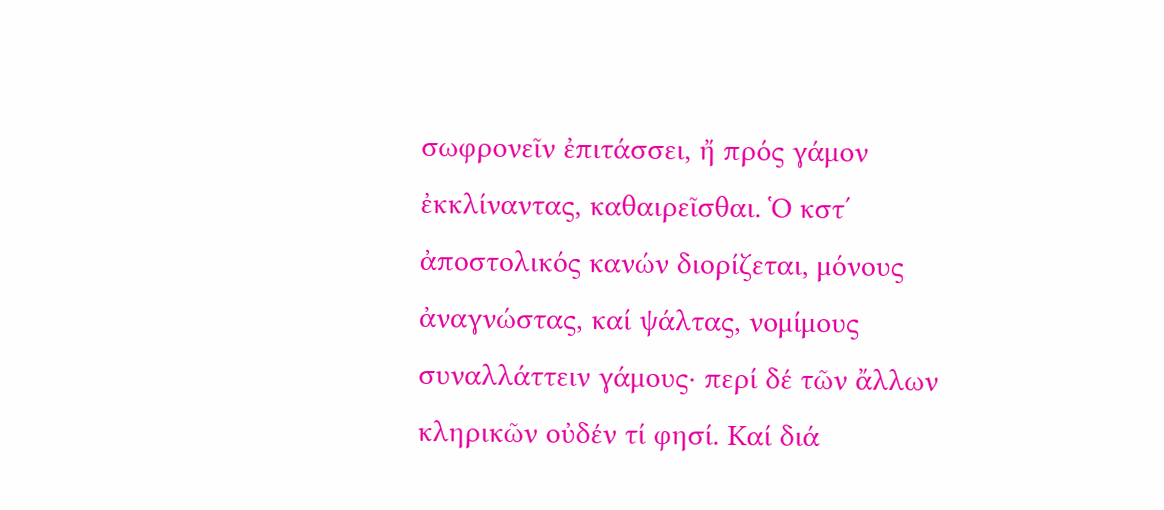σωφρονεῖν ἐπιτάσσει, ἤ πρός γάμον ἐκκλίναντας, καθαιρεῖσθαι. Ὁ κστ΄ ἀποστολικός κανών διορίζεται, μόνους ἀναγνώστας, καί ψάλτας, νομίμους συναλλάττειν γάμους· περί δέ τῶν ἄλλων κληρικῶν οὐδέν τί φησί. Καί διά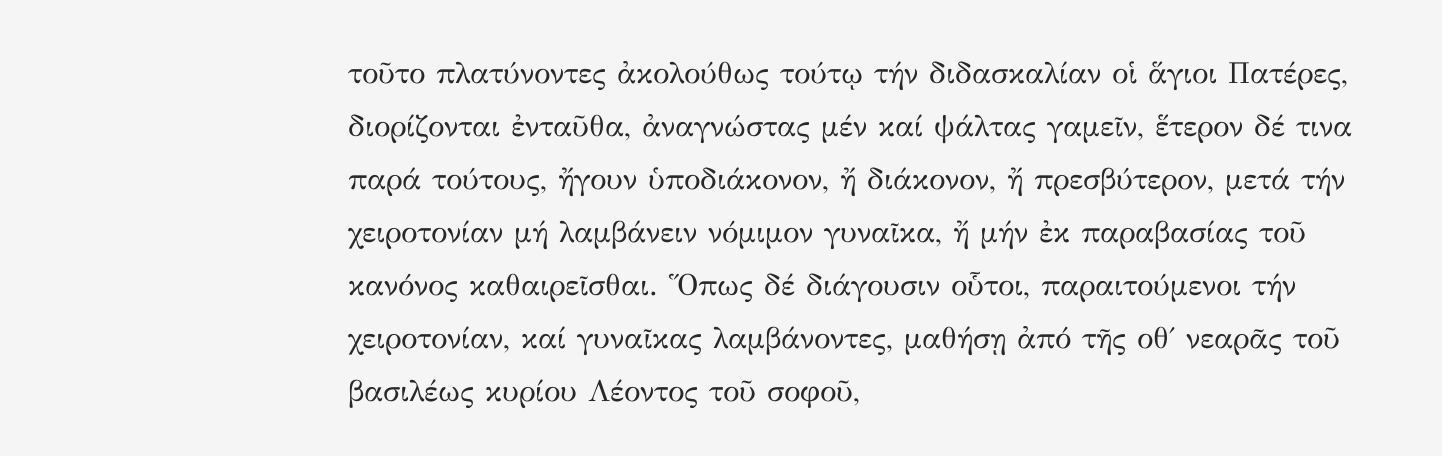τοῦτο πλατύνοντες ἀκολούθως τούτῳ τήν διδασκαλίαν οἱ ἅγιοι Πατέρες, διορίζονται ἐνταῦθα, ἀναγνώστας μέν καί ψάλτας γαμεῖν, ἕτερον δέ τινα παρά τούτους, ἤγουν ὑποδιάκονον, ἤ διάκονον, ἤ πρεσβύτερον, μετά τήν χειροτονίαν μή λαμβάνειν νόμιμον γυναῖκα, ἤ μήν ἐκ παραβασίας τοῦ κανόνος καθαιρεῖσθαι. Ὅπως δέ διάγουσιν οὗτοι, παραιτούμενοι τήν χειροτονίαν, καί γυναῖκας λαμβάνοντες, μαθήσῃ ἀπό τῆς οθ΄ νεαρᾶς τοῦ βασιλέως κυρίου Λέοντος τοῦ σοφοῦ,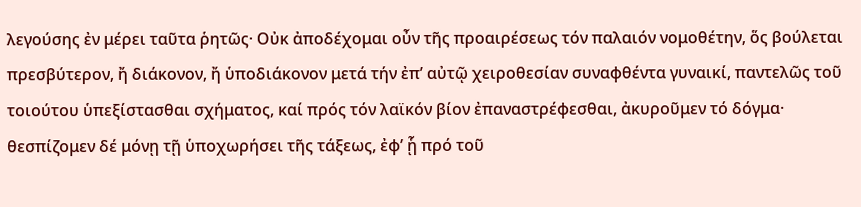λεγούσης ἐν μέρει ταῦτα ῥητῶς· Οὐκ ἀποδέχομαι οὖν τῆς προαιρέσεως τόν παλαιόν νομοθέτην, ὅς βούλεται πρεσβύτερον, ἤ διάκονον, ἤ ὑποδιάκονον μετά τήν ἐπ’ αὐτῷ χειροθεσίαν συναφθέντα γυναικί, παντελῶς τοῦ τοιούτου ὑπεξίστασθαι σχήματος, καί πρός τόν λαϊκόν βίον ἐπαναστρέφεσθαι, ἀκυροῦμεν τό δόγμα· θεσπίζομεν δέ μόνῃ τῇ ὑποχωρήσει τῆς τάξεως, ἐφ’ ᾗ πρό τοῦ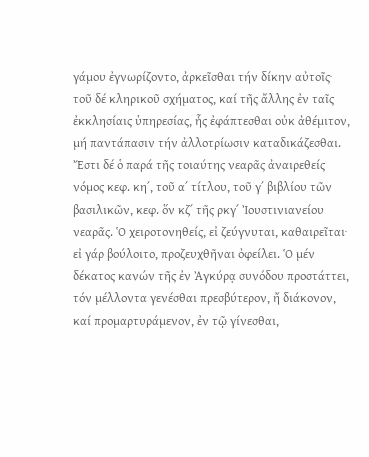γάμου ἐγνωρίζοντο, ἀρκεῖσθαι τήν δίκην αὐτοῖς· τοῦ δέ κληρικοῦ σχήματος, καί τῆς ἄλλης ἐν ταῖς ἐκκλησίαις ὑπηρεσίας, ἧς ἐφάπτεσθαι οὐκ ἀθέμιτον, μή παντάπασιν τήν ἀλλοτρίωσιν καταδικάζεσθαι. Ἔστι δέ ὁ παρά τῆς τοιαύτης νεαρᾶς ἀναιρεθείς νόμος κεφ. κη΄, τοῦ α΄ τίτλου, τοῦ γ΄ βιβλίου τῶν βασιλικῶν, κεφ. ὅν κζ΄ τῆς ρκγ΄ Ἰουστινιανείου νεαρᾶς. Ὁ χειροτονηθείς, εἰ ζεύγνυται, καθαιρεῖται· εἰ γάρ βούλοιτο, προζευχθῆναι ὀφείλει. Ὁ μέν δέκατος κανών τῆς ἐν Ἀγκύρᾳ συνόδου προστάττει, τόν μέλλοντα γενέσθαι πρεσβύτερον, ἤ διάκονον, καί προμαρτυράμενον, ἐν τῷ γίνεσθαι,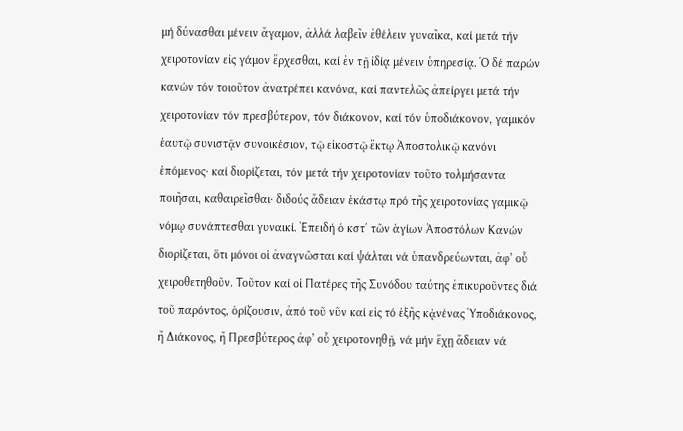μή δύνασθαι μένειν ἄγαμον, ἀλλά λαβεῖν ἐθέλειν γυναῖκα, καί μετά τήν χειροτονίαν εἰς γάμον ἔρχεσθαι, καί ἐν τῇ ἰδίᾳ μένειν ὑπηρεσίᾳ. Ὁ δέ παρών κανών τόν τοιοῦτον ἀνατρέπει κανόνα, καί παντελῶς ἀπείργει μετά τήν χειροτονίαν τόν πρεσβύτερον, τόν διάκονον, καί τόν ὑποδιάκονον, γαμικόν ἑαυτῷ συνιστᾷν συνοικέσιον, τῷ εἰκοστῷ ἕκτῳ Ἀποστολικῷ κανόνι ἑπόμενος· καί διορίζεται, τόν μετά τήν χειροτονίαν τοῦτο τολμήσαντα ποιῆσαι, καθαιρεῖσθαι· διδούς ἄδειαν ἑκάστῳ πρό τῆς χειροτονίας γαμικῷ νόμῳ συνάπτεσθαι γυναικί. Ἐπειδή ὁ κστ΄ τῶν ἁγίων Ἀποστόλων Κανών διορίζεται, ὅτι μόνοι οἱ ἀναγνῶσται καί ψάλται νά ὑπανδρεύωνται, ἀφ’ οὗ χειροθετηθοῦν. Τοῦτον καί οἱ Πατέρες τῆς Συνόδου ταύτης ἐπικυροῦντες διά τοῦ παρόντος, ὁρίζουσιν, ἀπό τοῦ νῦν καί εἰς τό ἑξῆς κᾀνένας Ὑποδιάκονος, ἤ Διάκονος, ἤ Πρεσβύτερος ἀφ’ οὗ χειροτονηθῇ, νά μήν ἔχῃ ἄδειαν νά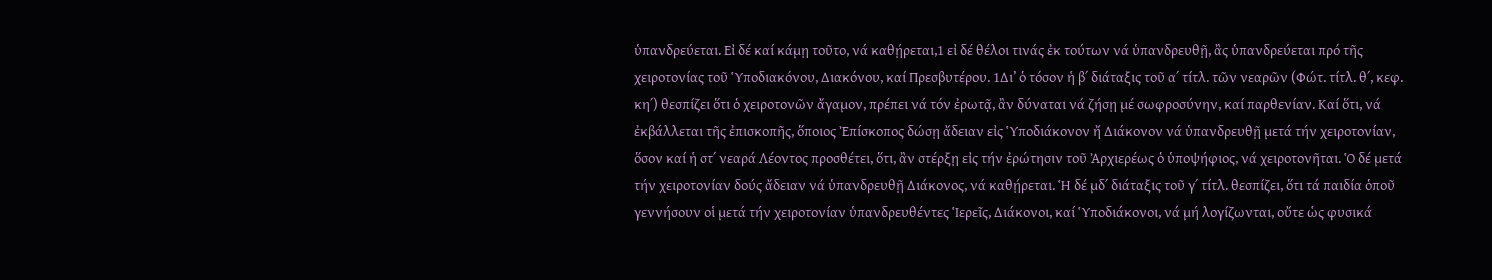ὑπανδρεύεται. Εἰ δέ καί κάμῃ τοῦτο, νά καθῄρεται,1 εἰ δέ θέλοι τινάς ἐκ τούτων νά ὑπανδρευθῇ, ἂς ὑπανδρεύεται πρό τῆς χειροτονίας τοῦ Ὑποδιακόνου, Διακόνου, καί Πρεσβυτέρου. 1Δι’ ὁ τόσον ἡ β΄ διάταξις τοῦ α΄ τίτλ. τῶν νεαρῶν (Φώτ. τίτλ. θ΄, κεφ. κη΄) θεσπίζει ὅτι ὁ χειροτονῶν ἄγαμον, πρέπει νά τόν ἐρωτᾷ, ἂν δύναται νά ζήσῃ μέ σωφροσύνην, καί παρθενίαν. Καί ὅτι, νά ἐκβάλλεται τῆς ἐπισκοπῆς, ὅποιος Ἐπίσκοπος δώσῃ ἄδειαν εἰς Ὑποδιάκονον ἤ Διάκονον νά ὑπανδρευθῇ μετά τήν χειροτονίαν, ὅσον καί ἡ στ΄ νεαρά Λέοντος προσθέτει, ὅτι, ἂν στέρξῃ εἰς τήν ἐρώτησιν τοῦ Ἀρχιερέως ὁ ὑποψήφιος, νά χειροτονῆται. Ὁ δέ μετά τήν χειροτονίαν δούς ἄδειαν νά ὑπανδρευθῇ Διάκονος, νά καθῄρεται. Ἡ δέ μδ΄ διάταξις τοῦ γ΄ τίτλ. θεσπίζει, ὅτι τά παιδία ὁποῦ γεννήσουν οἱ μετά τήν χειροτονίαν ὑπανδρευθέντες Ἱερεῖς, Διάκονοι, καί Ὑποδιάκονοι, νά μή λογίζωνται, οὔτε ὡς φυσικά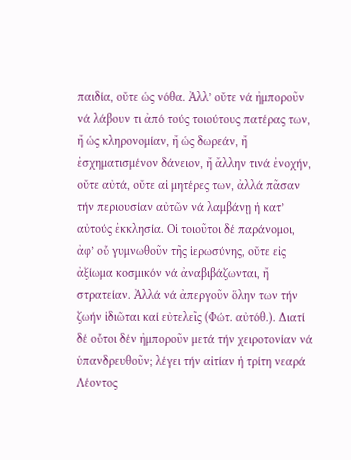παιδία, οὔτε ὡς νόθα. Ἀλλ’ οὔτε νά ἠμποροῦν νά λάβουν τι ἀπό τούς τοιούτους πατέρας των, ἤ ὡς κληρονομίαν, ἤ ὡς δωρεάν, ἤ ἐσχηματισμένον δάνειον, ἤ ἄλλην τινά ἐνοχήν, οὔτε αὐτά, οὔτε αἱ μητέρες των, ἀλλά πᾶσαν τήν περιουσίαν αὐτῶν νά λαμβάνῃ ἡ κατ’ αὐτούς ἐκκλησία. Οἱ τοιοῦτοι δέ παράνομοι, ἀφ’ οὗ γυμνωθοῦν τῆς ἱερωσύνης, οὔτε εἰς ἀξίωμα κοσμικόν νά ἀναβιβάζωνται, ἤ στρατείαν. Ἀλλά νά ἀπεργοῦν ὅλην των τήν ζωήν ἰδιῶται καί εὐτελεῖς (Φώτ. αὐτόθ.). Διατί δέ οὗτοι δέν ἠμποροῦν μετά τήν χειροτονίαν νά ὑπανδρευθοῦν; λέγει τήν αἰτίαν ἡ τρίτη νεαρά Λέοντος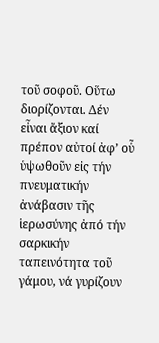τοῦ σοφοῦ. Οὕτω διορίζονται. Δέν εἶναι ἄξιον καί πρέπον αὐτοί ἀφ’ οὗ ὑψωθοῦν εἰς τήν πνευματικήν ἀνάβασιν τῆς ἱερωσύνης ἀπό τήν σαρκικήν ταπεινότητα τοῦ γάμου, νά γυρίζουν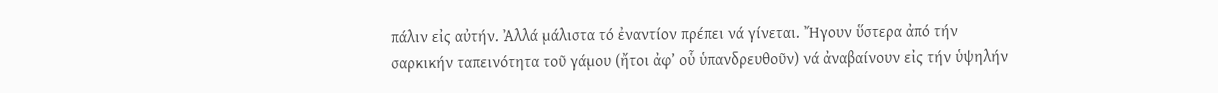πάλιν εἰς αὐτήν. Ἀλλά μάλιστα τό ἐναντίον πρέπει νά γίνεται. Ἤγουν ὕστερα ἀπό τήν σαρκικήν ταπεινότητα τοῦ γάμου (ἤτοι ἀφ’ οὗ ὑπανδρευθοῦν) νά ἀναβαίνουν εἰς τήν ὑψηλήν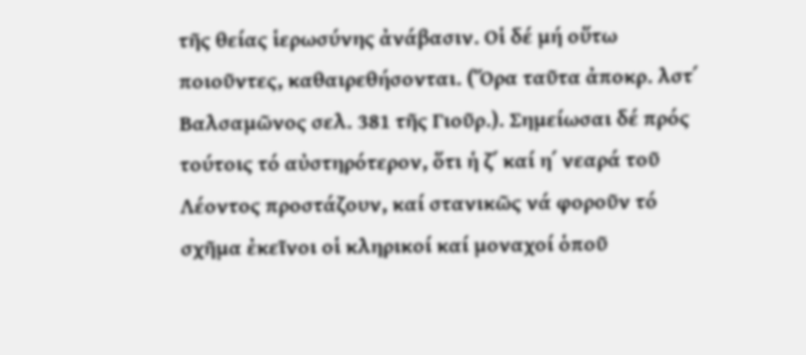τῆς θείας ἱερωσύνης ἀνάβασιν. Οἱ δέ μή οὕτω ποιοῦντες, καθαιρεθήσονται. (Ὅρα ταῦτα ἀποκρ. λστ΄ Βαλσαμῶνος σελ. 381 τῆς Γιοῦρ.). Σημείωσαι δέ πρός τούτοις τό αὐστηρότερον, ὅτι ἡ ζ΄ καί η΄ νεαρά τοῦ Λέοντος προστάζουν, καί στανικῶς νά φοροῦν τό σχῆμα ἐκεῖνοι οἱ κληρικοί καί μοναχοί ὁποῦ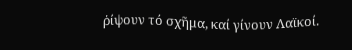ῥίψουν τό σχῆμα, καί γίνουν Λαϊκοί.